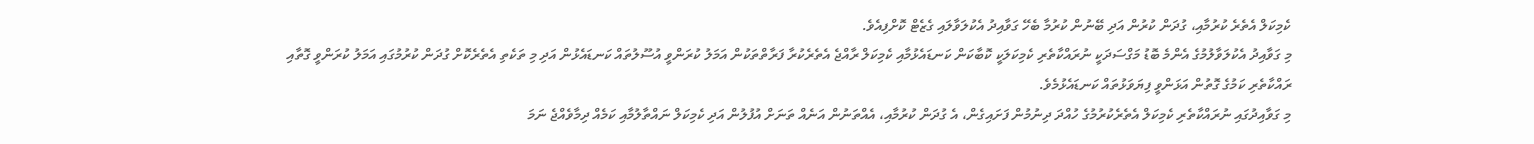ކެމިކަލް އެތެރެ ކުރުމާއި، ގުދަން ކުރުން އަދި ބޭނުން ކުރުމާ ބެހޭ ގަވާއިދު އެކުލަވާލައި ގެޒެޓް ކޮށްފިއެވެ.
މި ގަވާއިދު އެކުލަވާލުމުގެ އެންމެ ބޮޑު މަގްސަދަކީ ނުރައްކާތެރި ކެމިކަލަކީ ކޮބާކަން ކަނޑައެޅުމާއި ކެމިކަލް ރާއްޖެ އެތެރެކުރާ ފަރާތްތަކުން އަމަލު ކުރަންވީ އުސޫލުތައް ކަނޑައެޅުން އަދި މި ތަކެތި އެތެރެކޮށް ގުދަން ކުރުމުގައި އަމަލު ކުރަންވީ ގޮތާއި ރައްކާތެރި ކަމުގެ ގޮތުން އަޅަންވީ ފިޔަވަޅުތައް ކަނޑައެޅުމެވެ.
މި ގަވާއިދުގައި ނުރައްކާތެރި ކެމިކަލް އެތެރެކުރުމުގެ ހުއްދަ ދިނުމުން ފަށައިގެން، އެ ގުދަން ކުރުމާއި، އެއްތަނުން އަނެއް ތަނަށް އުފުލުން އަދި ކެމިކަލް ނައްތާލުމާއި ކަމެއް ދިމާވެއްޖެ ނަމަ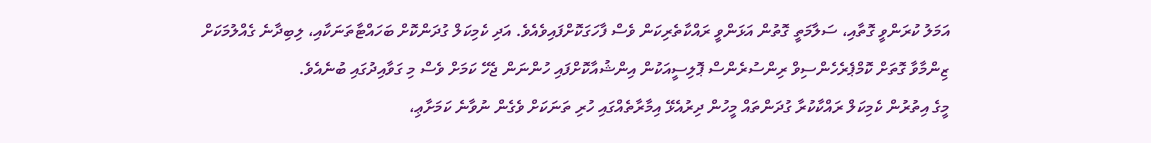އަމަލު ކުރަންވީ ގޮތާއި، ސަލާމަތީ ގޮތުން އަޅަންވީ ރައްކާތެރިކަން ވެސް ފާހަގަކޮށްފައިވެއެވެ. އަދި ކެމިކަލް ގުދަންކޮށް ބަހައްޓާތަނަކާއި، ލިބިދާނެ ގެއްލުމަކަށް ޒިންމާވާ ގޮތަށް ކޮމްޕެރެހެންސިވް ރިންސުރެންސް ޕޮލިސީއަކުން އިންޝުއާކޮށްފައި ހުންނަން ޖެހޭ ކަމަށް ވެސް މި ގަވާއިދުގައި ބުނެއެވެ.
މީގެ އިތުރުން ކެމިކަލް ރައްކާކުރާ ގުދަންތައް މީހުން ދިރުއެޅޭ އިމާރާތެއްގައި ހުރި ތަނަކަށް ވެގެން ނުވާނެ ކަމަށާޢި،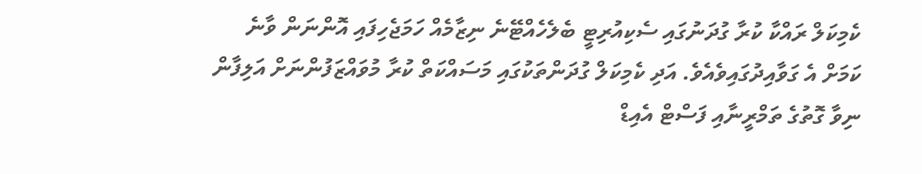ކެމިކަލް ރައްކާ ކުރާ ގުދަނުގައި ސެކިއުރިޓީ ބެލެހެއްޓޭނެ ނިޒާމެއް ހަމަޖެހިފައި އޮންނަން ވާނެ ކަމަށް އެ ގަވާއިދުގައިވެއެވެ. އަދި ކެމިކަލް ގުދަންތަކުގައި މަސައްކަތް ކުރާ މުވައްޒަފުންނަށް އަލިފާން ނިވާ ގޮތުގެ ތަމްރީނާއި ފަސްޓް އެއިޑް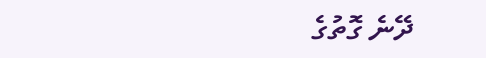ދޭނެ ގޮތުގެ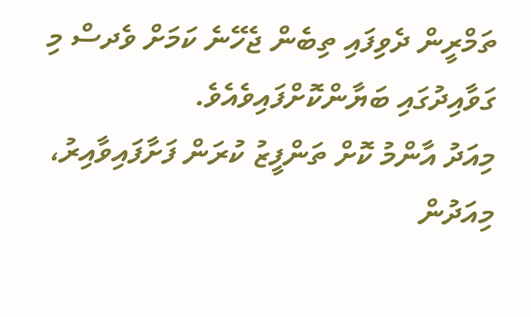ތަމްރީން ދެވިފައި ތިބެން ޖެހޭނެ ކަމަށް ވެދސް މި ގަވާއިދުގައި ބަޔާންކޮށްފައިވެއެވެ.
މިއަދު އާންމު ކޮށް ތަންފީޒު ކުރަން ފަށާފައިވާއިރު، މިއަދުން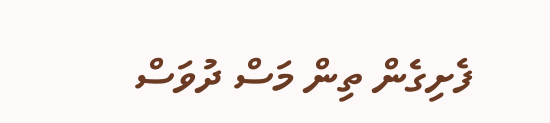ފެށިގެން ތިން މަސް ދުވަސް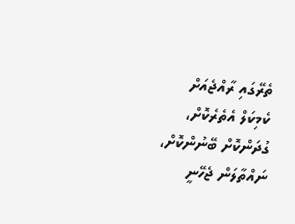ތެރޭގައި ރާއްޖެއަށް ކެމިކަލް އެތެރެކޮށް، ގުދަންކޮށް ބޭނުންކޮށް، ނައްތާލަން ޖެހޭނީ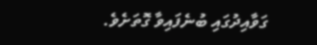ގަވާއިދުގައި ބުނެފައިވާ ގޮތަށެވެ.